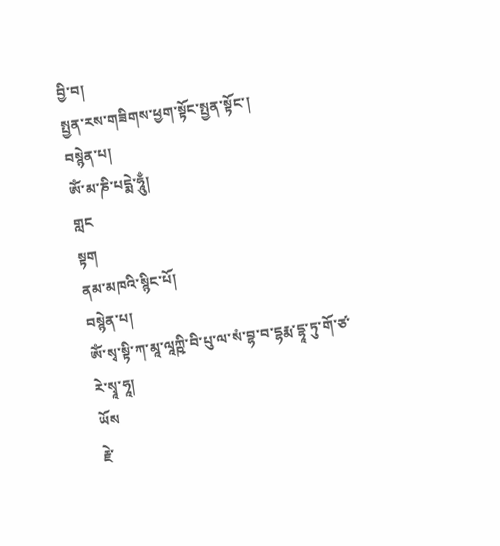བྱི་བ།
སྤྱན་རས་གཟིགས་ཕྱག་སྟོང་སྤྱན་སྟོང་།
བསྙེན་པ།
ཨོཾ་མ་ཎི་པདྨེ་ཧཱུྃ།
གླང
སྟག
ནམ་མཁའི་སྙིང་པོ།
བསྙེན་པ།
ཨོཾ་སྭ་སྟི་ཀ་མཱ་ལཱཀྵི་བི་པུ་ལ་སཾ་བྷ་བ་དྷརྨ་དྷཱ་ཏུ་གོ་ཙ་རེ་སྭཱ་ཧཱ།
ཡོས
རྗེ་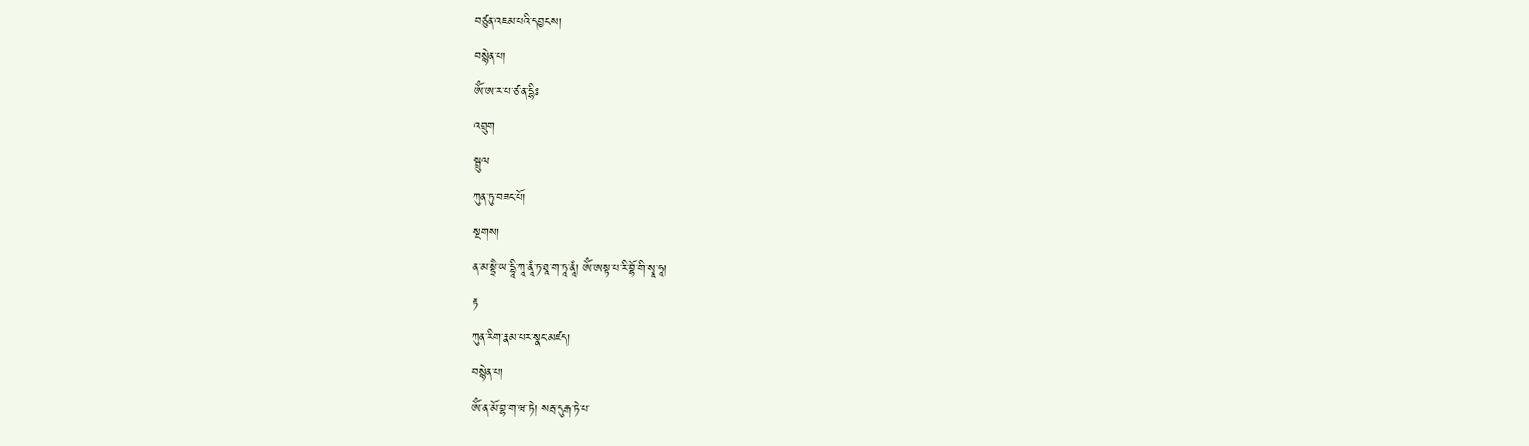བཙུན་འཇམ་པའི་དབྱངས།
བསྙེན་པ།
ཨོཾ་ཨ་ར་པ་ཙ་ན་དྷིཿ
འབྲུག
སྦྲུལ
ཀུན་ཏུ་བཟང་པོ།
སྔགས།
ན་མ་སྟྲཻ་ཡ་དྷཱི་ཀཱ་ནཱཾ་ཏ་ཐཱ་ག་ཏཱ་ནཱཾ། ཨོཾ་ཨསྟ་པ་རི་བྷོ་གི་སྭཱ་ཧཱ།
རྟ
ཀུན་རིག་རྣམ་པར་སྣང་མཛད།
བསྙེན་པ།
ཨོཾ་ན་མོ་བྷ་ག་ཝ་ཏེ། སརྦ་དུརྒ་ཏེ་པ་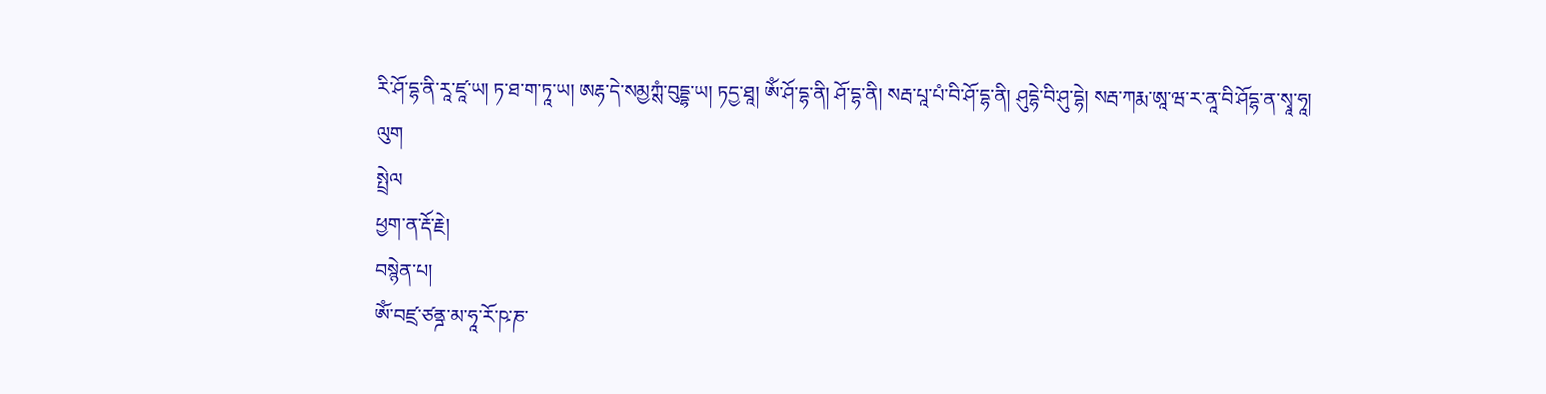རི་ཤོ་དྷ་ནི་རཱ་ཛཱ་ཡ། ཏ་ཐ་ག་ཏཱ་ཡ། ཨརྷ་དེ་སམྱཀྶཾ་བུདྡྷ་ཡ། ཏདྱ་ཐཱ། ཨོཾ་ཤོ་དྷ་ནི། ཤོ་དྷ་ནི། སརྦ་པཱ་པཾ་བི་ཤོ་དྷ་ནི། ཤུདྷེ་བི་ཤུ་དྷེ། སརྦ་ཀརྨ་ཨཱ་ཝ་ར་ནཱ་བི་ཤོདྷ་ན་སྭཱ་ཧཱ།
ལུག
སྤྲེལ
ཕྱག་ན་རྡོ་རྗེ།
བསྙེན་པ།
ཨོཾ་བཛྲ་ཙནྜ་མ་ཧཱ་རོ་ཥ་ཎ་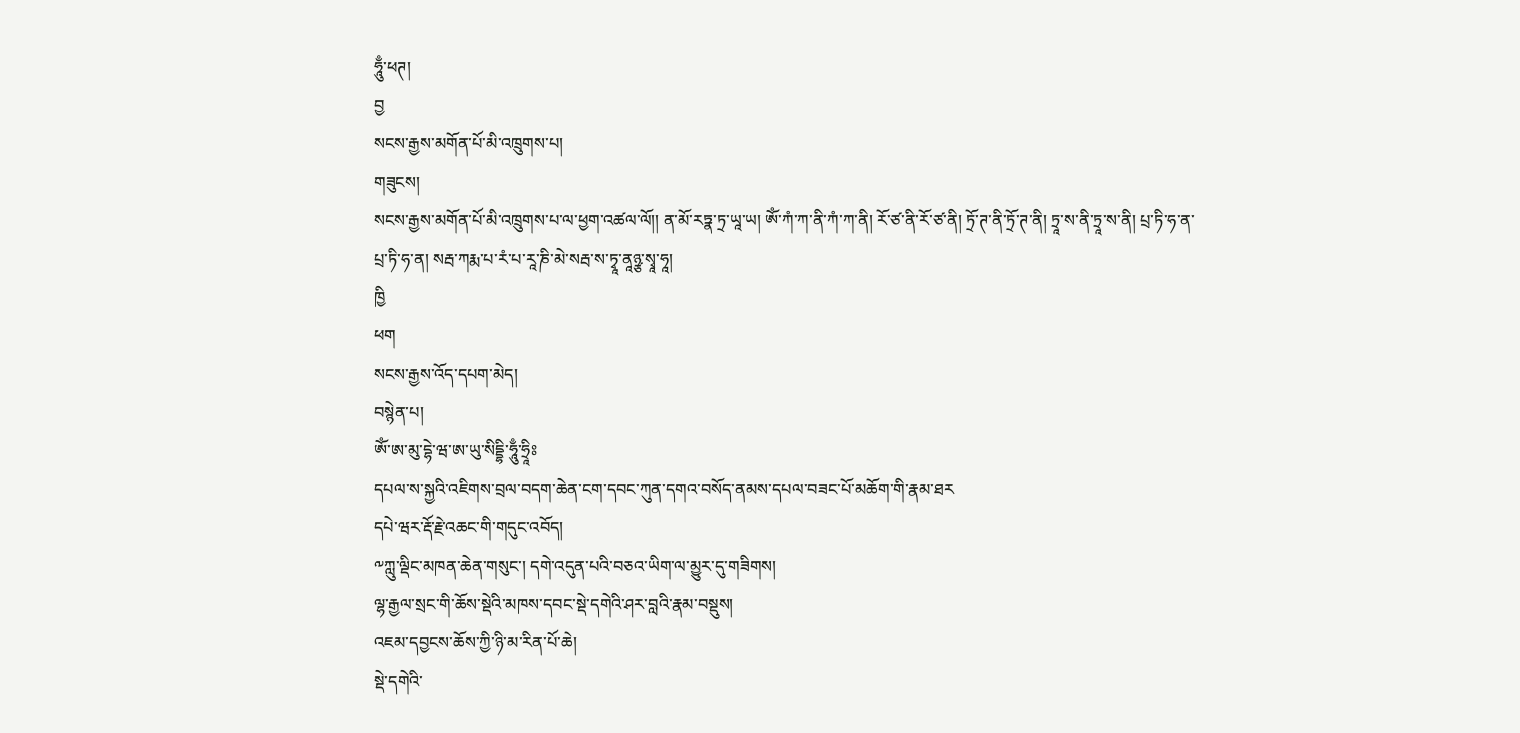ཧཱུྃ་ཕཊ།
བྱ
སངས་རྒྱས་མགོན་པོ་མི་འཁྲུགས་པ།
གཟུངས།
སངས་རྒྱས་མགོན་པོ་མི་འཁྲུགས་པ་ལ་ཕྱག་འཚལ་ལོ།། ན་མོ་རཏྣ་ཏྲ་ཡཱ་ཡ། ཨོཾ་ཀཾ་ཀ་ནི་ཀཾ་ཀ་ནི། རོ་ཙ་ནི་རོ་ཙ་ནི། ཏྲོ་ཊ་ནི་ཏྲོ་ཊ་ནི། ཏྲཱ་ས་ནི་ཏྲཱ་ས་ནི། པྲ་ཏི་ཧ་ན་པྲ་ཏི་ཧ་ན། སརྦ་ཀརྨ་པ་རཾ་པ་རཱ་ཎི་མེ་སརྦ་ས་ཏྭཱ་ནཱཉྩ་སྭཱ་ཧཱ།
ཁྱི
ཕག
སངས་རྒྱས་འོད་དཔག་མེད།
བསྙེན་པ།
ཨོཾ་ཨ་མུ་དྷེ་ཝ་ཨ་ཡུ་སིདྡྷི་ཧཱུྃ་ཧྲཱིཿ
དཔལ་ས་སྐྱའི་འཇིགས་བྲལ་བདག་ཆེན་ངག་དབང་ཀུན་དགའ་བསོད་ནམས་དཔལ་བཟང་པོ་མཆོག་གི་རྣམ་ཐར
དཔེ་ཝར་རྡོ་རྗེ་འཆང་གི་གདུང་འབོད།
༸ཀླུ་ལྡིང་མཁན་ཆེན་གསུང་། དགེ་འདུན་པའི་བཅའ་ཡིག་ལ་མྱུར་དུ་གཟིགས།
ལྷ་རྒྱལ་སྲང་གི་ཆོས་སྡེའི་མཁས་དབང་སྡེ་དགེའི་ཤར་བླའི་རྣམ་བསྡུས།
འཇམ་དབྱངས་ཆོས་ཀྱི་ཉི་མ་རིན་པོ་ཆེ།
སྡེ་དགེའི་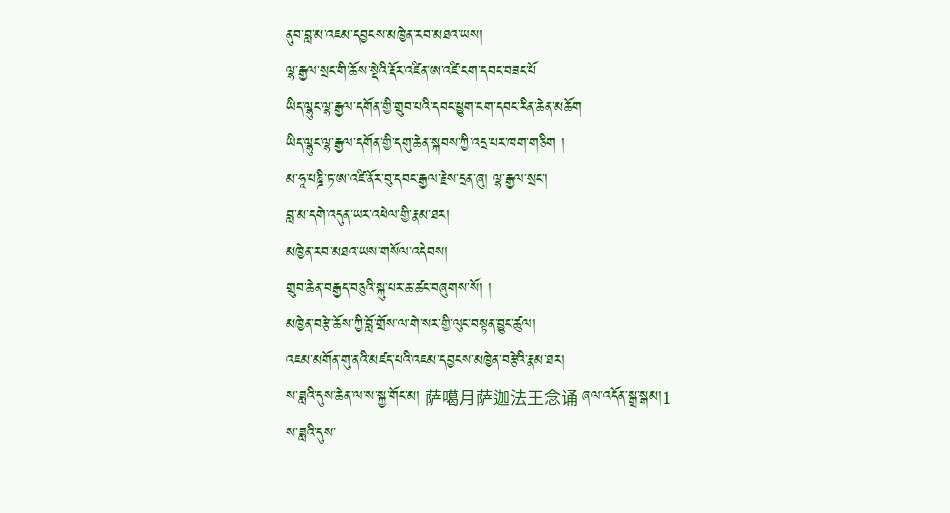ནུབ་བླ་མ་འཇམ་དབྱངས་མཁྱེན་རབ་མཐའ་ཡས།
ལྷ་རྒྱལ་སྲང་གི་ཆོས་སྡེའི་རྡོར་འཛིན་ཨ་འཛི་ངག་དབང་བཟང་པོ
ཡིད་ལྷུང་ལྷ་རྒྱལ་དགོན་གྱི་གྲུབ་པའི་དབང་ཕྱུག་ངག་དབང་རིན་ཆེན་མཆོག
ཡིད་ལྷུང་ལྷ་རྒྱལ་དགོན་གྱི་དགུ་ཆེན་སྐབས་ཀྱི་འདྲ་པར་ཁག་གཅིག །
མ་ཧཱ་པཎྜི་ཏ་ཨ་འཛི་ནོར་བུ་དབང་རྒྱལ་རྗེས་དྲན་ཞུ། ལྷ་རྒྱལ་སྲང་།
བླ་མ་དགེ་འདུན་ཡར་འཕེལ་གྱི་རྣམ་ཐར།
མཁྱེན་རབ་མཐའ་ཡས་གསོལ་འདེབས།
གྲུབ་ཆེན་བརྒྱད་བཅུའི་སྐུ་པར་ཆ་ཚང་བཞུགས་སོ། །
མཁྱེན་བརྩེ་ཆོས་ཀྱི་བློ་གྲོས་ལ་གེ་སར་གྱི་ལུང་བསྟན་བྱུང་ཚུལ།
འཇམ་མགོན་གུ་ནའི་མཛད་པའི་འཇམ་དབྱངས་མཁྱེན་བརྩེའི་རྣམ་ཐར།
ས་ཟླའི་དུས་ཆེན་ལ་ས་སྐྱ་གོང་མ། 萨噶月萨迦法王念诵 ཞལ་འདོན་སྒྲ་སྒམ།1
ས་ཟླའི་དུས་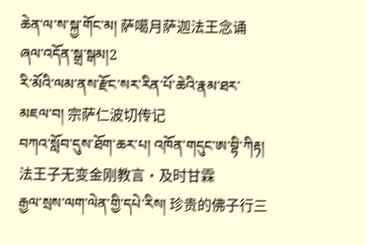ཆེན་ལ་ས་སྐྱ་གོང་མ། 萨噶月萨迦法王念诵 ཞལ་འདོན་སྒྲ་སྒམ།2
རི་མོའི་ལམ་ནས་རྫོང་སར་རིན་པོ་ཆེའི་རྣམ་ཐར་མཇལ་བ། 宗萨仁波切传记
བཀའ་སློབ་དུས་ཐོག་ཆར་པ། འཁོན་གདུང་ཨ་བྷི་ཀིརྟ། 法王子无变金刚教言•及时甘霖
རྒྱལ་སྲས་ལག་ལེན་གྱི་དཔེ་རིས། 珍贵的佛子行三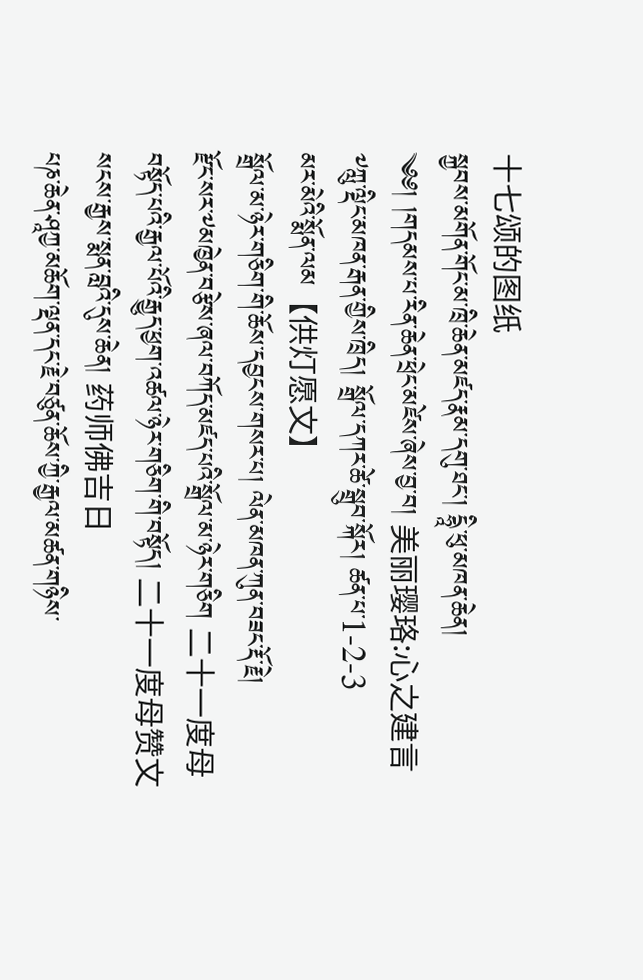十七颂的图纸
སྐྱབས་མགོན་གོང་མ་ཁྲི་ཆེན་མཛད་རྣམ་དགུ་ཐང་། དྷཱི་ཕུ་མཁན་ཆེན།
༄༅། །གདམས་པ་རིན་ཆེན་ཕྲེང་མཛེས་ཞེས་བྱ་བ། 美丽璎珞:心之建言
༸ཀླུ་ལྡིང་མཁན་རྒན་གྱིས་ཁྲིད། སྒྲོལ་དཀར་ཚེ་སྒྲུབ་སྐོར། ཚན་པ་1-2-3
མར་མེའི་སྨོན་ལམ【供灯愿文】
སྒྲོལ་མ་ཉེར་གཅིག་གི་ཆོས་དབྱངས་གསར་པ། ལེན་མཁན་ཀུན་བཟང་རྡོ་རྗེ།
རྫོང་སར་༸མཁྱེན་བརྩེས་ཞལ་བཀོད་མཛད་པའི་སྒྲོལ་མ་ཉེར་གཅིག 二十一度母
བསྟོད་པའི་རྒྱལ་པོའི་རྒྱུད་ཕྱག་འཚལ་ཉེར་གཅིག་གི་བསྟོད། 二十一度母赞文
སངས་རྒྱས་སྨན་བླའི་དུས་ཆེན། 药师佛吉日
པཎ་ཆེན་ཤཱཀྱ་མཆོག་ལྡན་དང་རྗེ་བཙུན་ཆོས་ཀྱི་རྒྱལ་མཚན་གཉིས་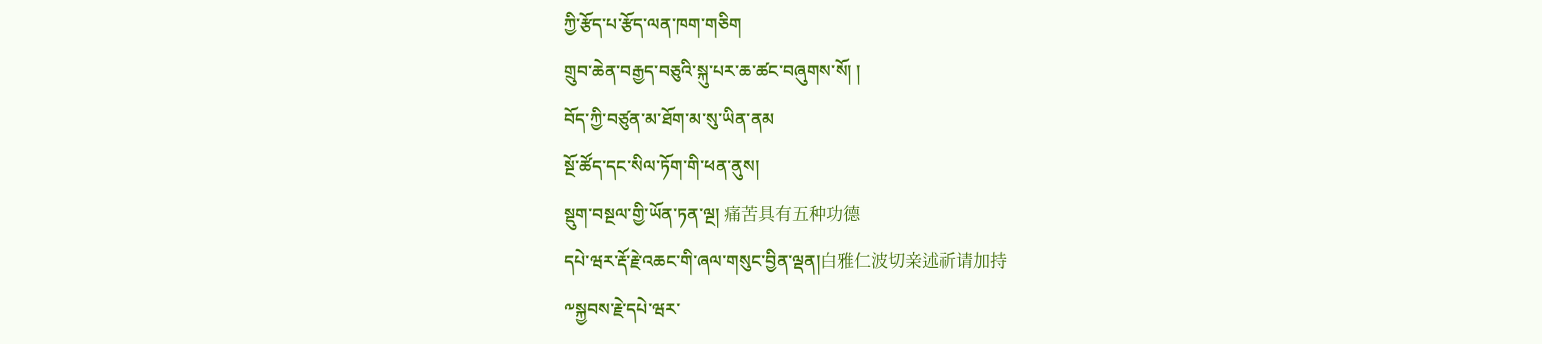ཀྱི་རྩོད་པ་རྩོད་ལན་ཁག་གཅིག
གྲུབ་ཆེན་བརྒྱད་བཅུའི་སྐུ་པར་ཆ་ཚང་བཞུགས་སོ། །
བོད་ཀྱི་བཙུན་མ་ཐོག་མ་སུ་ཡིན་ནམ
སྔོ་ཚོད་དང་སིལ་ཏོག་གི་ཕན་ནུས།
སྡུག་བསྔལ་གྱི་ཡོན་ཏན་ལྔ། 痛苦具有五种功德
དཔེ་ཝར་རྡོ་རྗེ་འཆང་གི་ཞལ་གསུང་བྱིན་ལྡན།白雅仁波切亲述祈请加持
༸སྐྱབས་རྗེ་དཔེ་ཝར་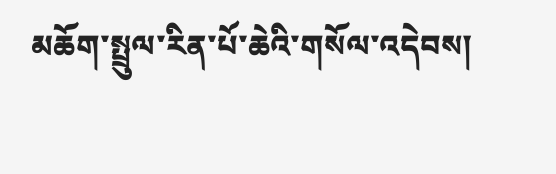མཆོག་སྤྲུལ་རིན་པོ་ཆེའི་གསོལ་འདེབས།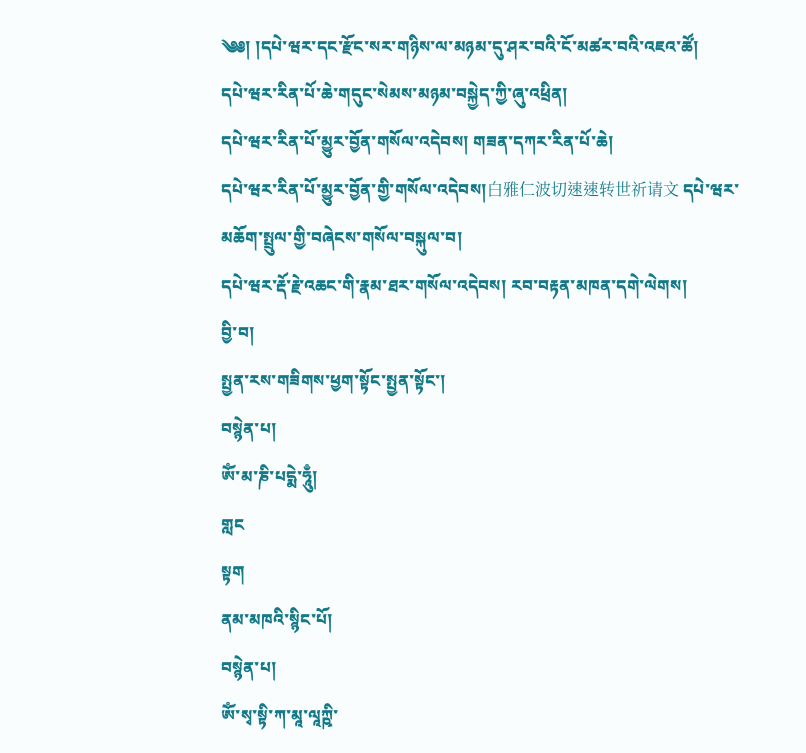༄༅། །དཔེ་ཝར་དང་རྫོང་སར་གཉིས་ལ་མཉམ་དུ་ཤར་བའི་ངོ་མཚར་བའི་འཇའ་ཚོ།
དཔེ་ཝར་རིན་པོ་ཆེ་གདུང་སེམས་མཉམ་བསྐྱེད་ཀྱི་ཞུ་འཕྲིན།
དཔེ་ཝར་རིན་པོ་མྱུར་བྱོན་གསོལ་འདེབས། གཟན་དཀར་རིན་པོ་ཆེ།
དཔེ་ཝར་རིན་པོ་མྱུར་བྱོན་གྱི་གསོལ་འདེབས།白雅仁波切速速转世祈请文 དཔེ་ཝར་མཆོག་སྤྲུལ་གྱི་བཞེངས་གསོལ་བསྐུལ་བ།
དཔེ་ཝར་རྡོ་རྗེ་འཆང་གི་རྣམ་ཐར་གསོལ་འདེབས། རབ་བརྟན་མཁན་དགེ་ལེགས།
བྱི་བ།
སྤྱན་རས་གཟིགས་ཕྱག་སྟོང་སྤྱན་སྟོང་།
བསྙེན་པ།
ཨོཾ་མ་ཎི་པདྨེ་ཧཱུྃ།
གླང
སྟག
ནམ་མཁའི་སྙིང་པོ།
བསྙེན་པ།
ཨོཾ་སྭ་སྟི་ཀ་མཱ་ལཱཀྵི་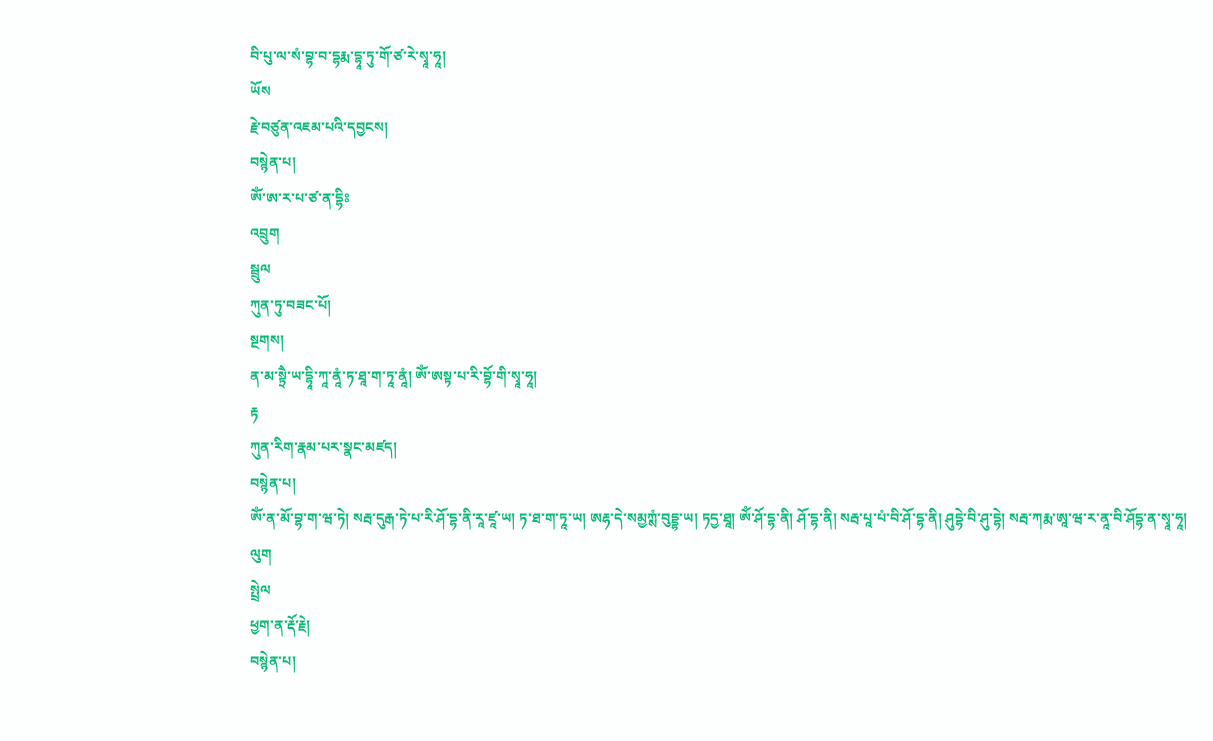བི་པུ་ལ་སཾ་བྷ་བ་དྷརྨ་དྷཱ་ཏུ་གོ་ཙ་རེ་སྭཱ་ཧཱ།
ཡོས
རྗེ་བཙུན་འཇམ་པའི་དབྱངས།
བསྙེན་པ།
ཨོཾ་ཨ་ར་པ་ཙ་ན་དྷིཿ
འབྲུག
སྦྲུལ
ཀུན་ཏུ་བཟང་པོ།
སྔགས།
ན་མ་སྟྲཻ་ཡ་དྷཱི་ཀཱ་ནཱཾ་ཏ་ཐཱ་ག་ཏཱ་ནཱཾ། ཨོཾ་ཨསྟ་པ་རི་བྷོ་གི་སྭཱ་ཧཱ།
རྟ
ཀུན་རིག་རྣམ་པར་སྣང་མཛད།
བསྙེན་པ།
ཨོཾ་ན་མོ་བྷ་ག་ཝ་ཏེ། སརྦ་དུརྒ་ཏེ་པ་རི་ཤོ་དྷ་ནི་རཱ་ཛཱ་ཡ། ཏ་ཐ་ག་ཏཱ་ཡ། ཨརྷ་དེ་སམྱཀྶཾ་བུདྡྷ་ཡ། ཏདྱ་ཐཱ། ཨོཾ་ཤོ་དྷ་ནི། ཤོ་དྷ་ནི། སརྦ་པཱ་པཾ་བི་ཤོ་དྷ་ནི། ཤུདྷེ་བི་ཤུ་དྷེ། སརྦ་ཀརྨ་ཨཱ་ཝ་ར་ནཱ་བི་ཤོདྷ་ན་སྭཱ་ཧཱ།
ལུག
སྤྲེལ
ཕྱག་ན་རྡོ་རྗེ།
བསྙེན་པ།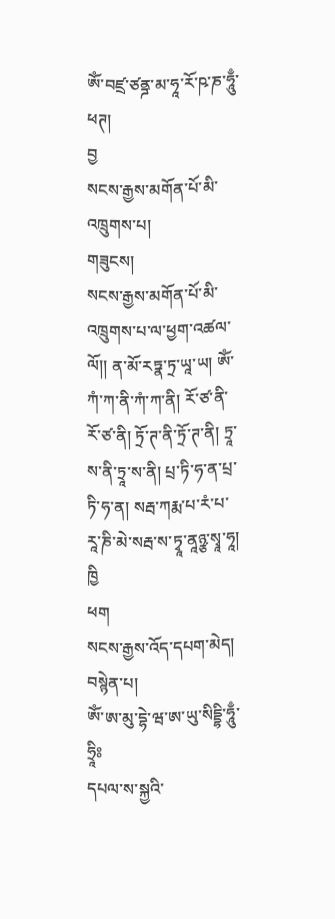ཨོཾ་བཛྲ་ཙནྜ་མ་ཧཱ་རོ་ཥ་ཎ་ཧཱུྃ་ཕཊ།
བྱ
སངས་རྒྱས་མགོན་པོ་མི་འཁྲུགས་པ།
གཟུངས།
སངས་རྒྱས་མགོན་པོ་མི་འཁྲུགས་པ་ལ་ཕྱག་འཚལ་ལོ།། ན་མོ་རཏྣ་ཏྲ་ཡཱ་ཡ། ཨོཾ་ཀཾ་ཀ་ནི་ཀཾ་ཀ་ནི། རོ་ཙ་ནི་རོ་ཙ་ནི། ཏྲོ་ཊ་ནི་ཏྲོ་ཊ་ནི། ཏྲཱ་ས་ནི་ཏྲཱ་ས་ནི། པྲ་ཏི་ཧ་ན་པྲ་ཏི་ཧ་ན། སརྦ་ཀརྨ་པ་རཾ་པ་རཱ་ཎི་མེ་སརྦ་ས་ཏྭཱ་ནཱཉྩ་སྭཱ་ཧཱ།
ཁྱི
ཕག
སངས་རྒྱས་འོད་དཔག་མེད།
བསྙེན་པ།
ཨོཾ་ཨ་མུ་དྷེ་ཝ་ཨ་ཡུ་སིདྡྷི་ཧཱུྃ་ཧྲཱིཿ
དཔལ་ས་སྐྱའི་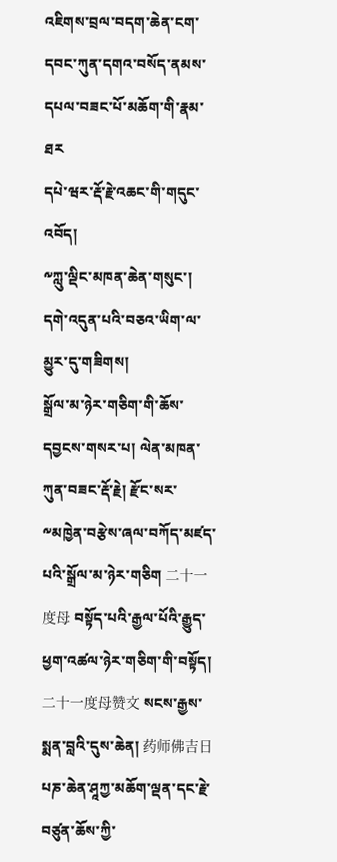འཇིགས་བྲལ་བདག་ཆེན་ངག་དབང་ཀུན་དགའ་བསོད་ནམས་དཔལ་བཟང་པོ་མཆོག་གི་རྣམ་ཐར
དཔེ་ཝར་རྡོ་རྗེ་འཆང་གི་གདུང་འབོད།
༸ཀླུ་ལྡིང་མཁན་ཆེན་གསུང་། དགེ་འདུན་པའི་བཅའ་ཡིག་ལ་མྱུར་དུ་གཟིགས།
སྒྲོལ་མ་ཉེར་གཅིག་གི་ཆོས་དབྱངས་གསར་པ། ལེན་མཁན་ཀུན་བཟང་རྡོ་རྗེ། རྫོང་སར་༸མཁྱེན་བརྩེས་ཞལ་བཀོད་མཛད་པའི་སྒྲོལ་མ་ཉེར་གཅིག 二十一度母 བསྟོད་པའི་རྒྱལ་པོའི་རྒྱུད་ཕྱག་འཚལ་ཉེར་གཅིག་གི་བསྟོད། 二十一度母赞文 སངས་རྒྱས་སྨན་བླའི་དུས་ཆེན། 药师佛吉日 པཎ་ཆེན་ཤཱཀྱ་མཆོག་ལྡན་དང་རྗེ་བཙུན་ཆོས་ཀྱི་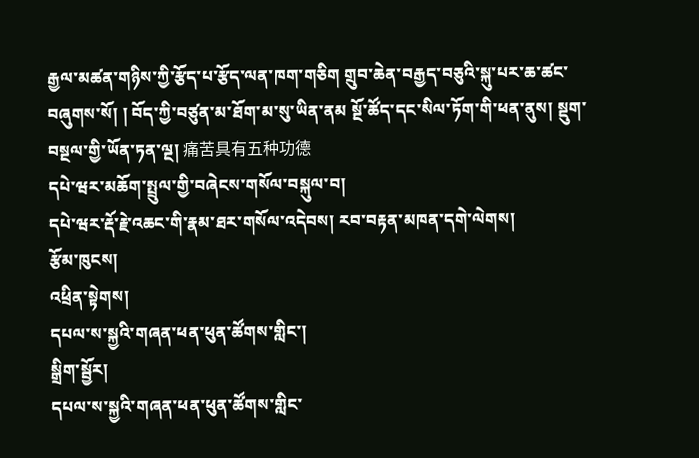རྒྱལ་མཚན་གཉིས་ཀྱི་རྩོད་པ་རྩོད་ལན་ཁག་གཅིག གྲུབ་ཆེན་བརྒྱད་བཅུའི་སྐུ་པར་ཆ་ཚང་བཞུགས་སོ། ། བོད་ཀྱི་བཙུན་མ་ཐོག་མ་སུ་ཡིན་ནམ སྔོ་ཚོད་དང་སིལ་ཏོག་གི་ཕན་ནུས། སྡུག་བསྔལ་གྱི་ཡོན་ཏན་ལྔ། 痛苦具有五种功德
དཔེ་ཝར་མཆོག་སྤྲུལ་གྱི་བཞེངས་གསོལ་བསྐུལ་བ།
དཔེ་ཝར་རྡོ་རྗེ་འཆང་གི་རྣམ་ཐར་གསོལ་འདེབས། རབ་བརྟན་མཁན་དགེ་ལེགས།
རྩོམ་ཁུངས།
འཕྲིན་སྟེགས།
དཔལ་ས་སྐྱའི་གཞན་ཕན་ཕུན་ཚོགས་གླིང་།
སྒྲིག་སྦྱོར།
དཔལ་ས་སྐྱའི་གཞན་ཕན་ཕུན་ཚོགས་གླིང་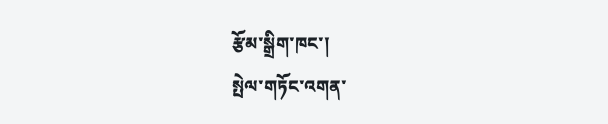རྩོམ་སྒྲིག་ཁང་།
སྤེལ་གཏོང་འགན་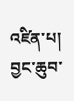འཛིན་པ།
བྱང་ཆུབ་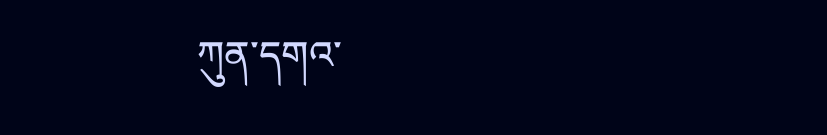ཀུན་དགའ་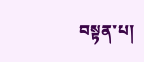བསྟན་པ།